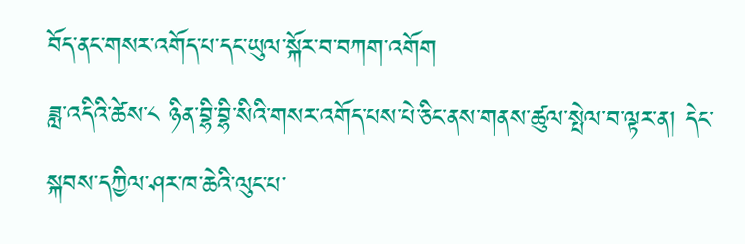བོད་ནང་གསར་འགོད་པ་དང་ཡུལ་སྐོར་བ་བཀག་འགོག
ཟླ་འདིའི་ཚེས་༨ ཉིན་བྷི་བྷི་སིའི་གསར་འགོད་པས་པེ་ཅིང་ནས་གནས་ཚུལ་སྤེལ་བ་ལྟར་ན། དེང་སྐབས་དཀྱིལ་ཤར་ཁ་ཆེའི་ལུང་པ་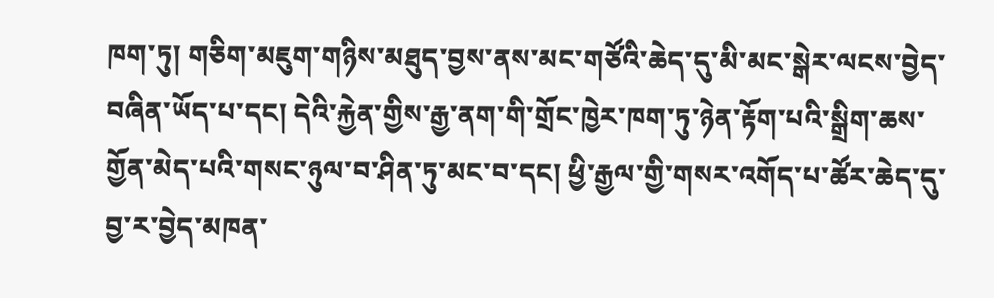ཁག་ཏུ། གཅིག་མཇུག་གཉིས་མཐུད་བྱས་ནས་མང་གཙོའི་ཆེད་དུ་མི་མང་སྒེར་ལངས་བྱེད་བཞིན་ཡོད་པ་དང། དེའི་རྐྱེན་གྱིས་རྒྱ་ནག་གི་གྲོང་ཁྱེར་ཁག་ཏུ་ཉེན་རྟོག་པའི་སྒྲིག་ཆས་གྱོན་མེད་པའི་གསང་ཉུལ་བ་ཤིན་ཏུ་མང་བ་དང། ཕྱི་རྒྱལ་གྱི་གསར་འགོད་པ་ཚོར་ཆེད་དུ་བྱ་ར་བྱེད་མཁན་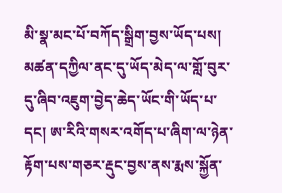མི་སྣ་མང་པོ་བཀོད་སྒྲིག་བྱས་ཡོད་པས། མཚན་དཀྱིལ་ནང་དུ་ཡོད་མེད་ལ་གློ་བུར་དུ་ཞིབ་འཇུག་བྱེད་ཆེད་ཡོང་གི་ཡོད་པ་དང། ཨ་རིའི་གསར་འགོད་པ་ཞིག་ལ་ཉེན་རྟོག་པས་གཅར་རྡུང་བྱས་ནས་རྨས་སྐྱོན་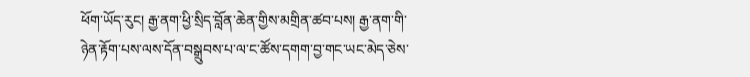ཕོག་ཡོད་རུང། རྒྱ་ནག་ཕྱི་སྲིད་བློན་ཆེན་གྱིས་མགྲིན་ཚབ་པས། རྒྱ་ནག་གི་ཉེན་རྟོག་པས་ལས་དོན་བསྒྲུབས་པ་ལ་ང་ཚོས་དགག་བྱ་གང་ཡང་མེད་ཅེས་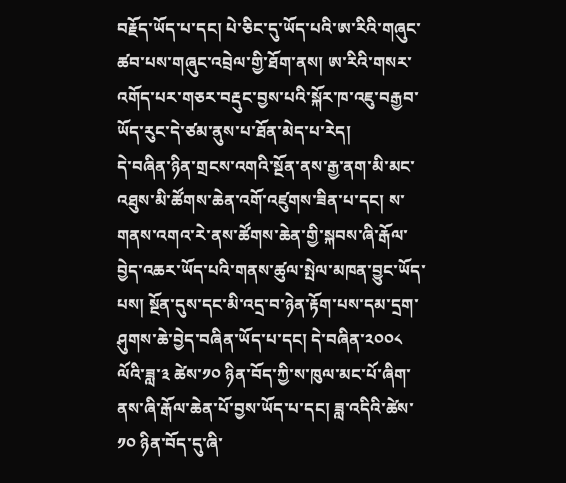བརྗོད་ཡོད་པ་དང། པེ་ཅིང་དུ་ཡོད་པའི་ཨ་རིའི་གཞུང་ཚབ་པས་གཞུང་འབྲེལ་གྱི་ཐོག་ནས། ཨ་རིའི་གསར་འགོད་པར་གཅར་བརྡུང་བྱས་པའི་སྐོར་ཁ་འཇུ་བརྒྱབ་ཡོད་རུང་དེ་ཙམ་ནུས་པ་ཐོན་མེད་པ་རེད།
དེ་བཞིན་ཉིན་གྲངས་འགའི་སྔོན་ནས་རྒྱ་ནག་མི་མང་འཐུས་མི་ཚོགས་ཆེན་འགོ་འཛུགས་ཟིན་པ་དང། ས་གནས་འགའ་རེ་ནས་ཚོགས་ཆེན་གྱི་སྐབས་ཞི་རྒོལ་བྱེད་འཆར་ཡོད་པའི་གནས་ཚུལ་སྤེལ་མཁན་བྱུང་ཡོད་པས། སྔོན་དུས་དང་མི་འདྲ་བ་ཉེན་རྟོག་པས་དམ་དྲག་ཤུགས་ཆེ་བྱེད་བཞིན་ཡོད་པ་དང། དེ་བཞིན་༢༠༠༨ ལོའི་ཟླ་༣ ཚེས་༡༠ ཉིན་བོད་ཀྱི་ས་ཁུལ་མང་པོ་ཞིག་ནས་ཞི་རྒོལ་ཆེན་པོ་བྱས་ཡོད་པ་དང། ཟླ་འདིའི་ཚེས་༡༠ ཉིན་བོད་དུ་ཞི་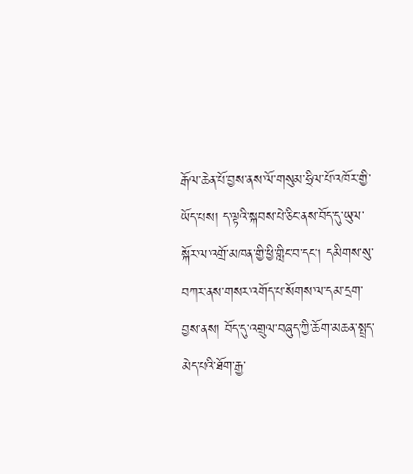རྒོལ་ཆེན་པོ་བྱས་ནས་ལོ་གསུམ་ཧྲིལ་པོ་འཁོར་གྱི་ཡོད་པས། ད་ལྟའི་སྐབས་པེ་ཅིང་ནས་བོད་དུ་ཡུལ་སྐོར་ལ་འགྲོ་མཁན་གྱི་ཕྱི་གླིང་བ་དང། དམིགས་སུ་བཀར་ནས་གསར་འགོད་པ་སོགས་ལ་དམ་དྲག་བྱས་ནས། བོད་དུ་འགྲུལ་བཞུད་ཀྱི་ཆོག་མཆན་སྤྲད་མེད་པའི་ཐོག་རྒྱ་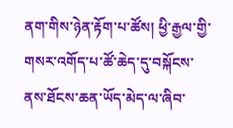ནག་གིས་ཉེན་རྟོག་པ་ཚོས། ཕྱི་རྒྱལ་གྱི་གསར་འགོད་པ་ཚོ་ཆེད་དུ་བསྐོངས་ནས་ཐོངས་ཆན་ཡོད་མེད་ལ་ཞིབ་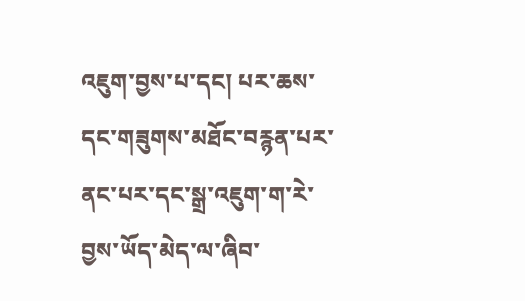འཇུག་བྱས་པ་དང། པར་ཆས་དང་གཟུགས་མཐོང་བརྙན་པར་ནང་པར་དང་སྒྲ་འཇུག་ག་རེ་བྱས་ཡོད་མེད་ལ་ཞིབ་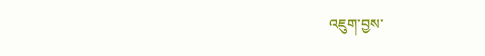འཇུག་བྱས་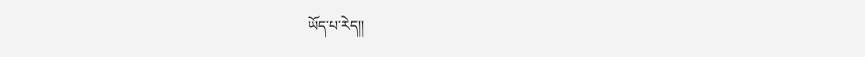ཡོད་པ་རེད།།